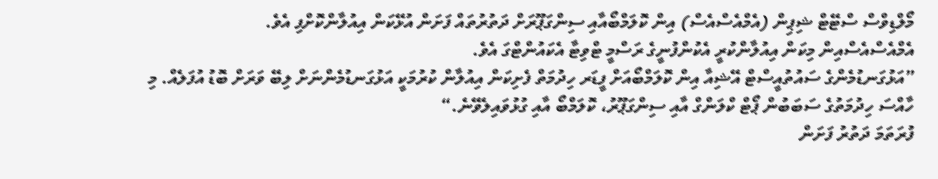މޯލްޑިވްސް ސްޓޭޓް ޝިޕިން (އެމްއެސްއެސް) އިން ކޮލަމްބޯއާއި ސިންގަޕޫރަށް ދަތުރުތައް ފަށަން އުޅޭކަން އިއުލާންކޮށްފި އެވެ.
އެމްއެސްއެސްއިން މިކަން އިއުލާންކުރީ އެކުންފުނީގެ ރަސްމީ ޓްވިޓާ އެކައުންޓްގަ އެވެ.
”އަޅުގަނޑުމެންގެ ސައުތުއީސްޓް އޭޝިއާ އިން ކޮލަމްބޯއަށް ފީޑަރ ހިދުމަތް ފެށިކަން އިއުލާން ކުރުމަކީ އަޅުގަނޑުމެންނަށް ލިބޭ ވަރަށް ބޮޑު އުފަލެއް. މި ހާއްސަ ހިދުމަތުގެ ސަބަބުން ޕޯޓް ކްލަންގް އާއި ސިންގަޕޫރު، ކޮލަމްބޯ އާއި ގުޅުވައިލެވޭނެ.“
ފުރަތަމަ ދަތުރު ފަށަން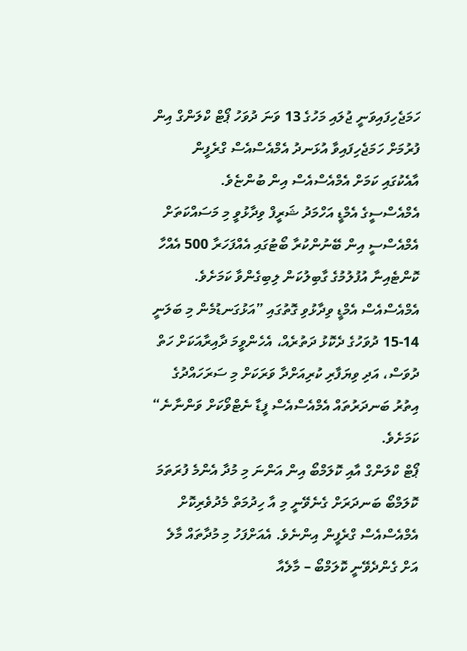ހަމަޖެހިފައިވަނީ ޖުލައި މަހުގެ 13 ވަނަ ދުވަހު ޕޯޓް ކްލަންގް އިން ފުރުމަށް ހަމަޖެހިފައިވާ އުޅަނދު އެމްއެސްއެސް ގްރެފީން އާއެކުގައި ކަމަށް އެމްއެސްއެސް އިން ބުންޏެވެ.
އެމްއެސްސީގެ އެމްޑީ އަހްމަދު ޝަރީފް ވިދާޅުވީ މި މަސައްކަތަށް އެމްއެސްސީ އިން ބޭނުންކުރާ ބޯޓުގައި އެއްފަހަރާ 500 އެއްހާ ކޮންޓެއިނާ އުފުލުމުގެ ގާބިލުކަން ލިބިގެންވާ ކަމަށެވެ.
އެމްއެސްއެސް އެމްޑީ ވިދާޅުވި ގޮތުގައި ”އަޅުގަނޑުމެން މި ބަލަނީ 14-15 ދުވަހުގެ ދެކޮޅު ދަތުރެއް، އެހެންވީމަ ދާއިރާއަކަށް ހަތް ދުވަސް، އަދި ވިޔަފާރި ކުރިއަށްދާ ވަރަކަށް މި ސަރަހައްދުގެ އިތުރު ބަނދަރުތައް އެމްއެސްއެސް ފީޑާ ނެޓްވޯކަށް ވަންނާނެ“ ކަމަށެވެ.
ޕޯޓް ކްލަންގް އާއި ކޮލަމްބޯ އިން އަންނަ މި މުދާ އެންމެ ފުރަތަމަ ކޮލަމްބޯ ބަނދަރަށް ގެނެވޭނީ މި އާ ހިދުމަތް މެދުވެރިކޮށް އެމްއެސްއެސް ގްރެފީން އިންނެވެ. އެއަށްފަހު މި މުދާތައް މާލެ އަށް ގެންދެވޭނީ ކޮލަމްބޯ – މާލެއާ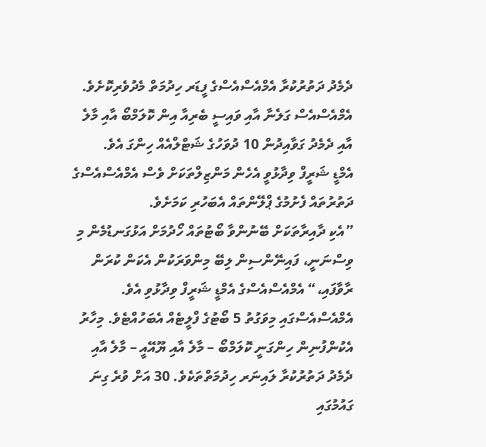ދެމެދު ދަތުރުކުރާ އެމްއެސްއެސްގެ ފީޑަރ ހިދުމަތް މެދުވެރިކޮށެވެ. އެމްއެސްއެސް ގަލެނާ އާއި ވައިސީ ބެރިއާ އިން ކޮލަމްބޯ އާއި މާލެ އާއި ދެމެދު ގަވާއިދުން 10 ދުވަހުގެ ޝަޓްލްއެއް ހިންގަ އެވެ.
އެމްޑީ ޝަރީފް ވިދާޅުވީ އެހެން މަންޒިލްތަކަށް ވެސް އެމްއެސްއެސްގެ ދަތުރުތައް ފެށުމުގެ ޕްލޭންތައް އެބަހުރި ކަމަށެވެ.
”އެކި ދާއިރާތަކަށް ބޭނުންވާ ބޯޓުތައް ހޯދުމަށް އަޅުގަނޑުމެން މި ވިސްނަނީ، ފައިނޭންސިން ލިބޭ މިންވަރަކުން އެކަން ކުރަން ރާވާފައި،“ އެމްއެސްއެސްގެ އެމްޑީ ޝަރީފް ވިދާޅުވި އެވެ.
އެމްއެސްއެސްގައި މިވަގުތު 5 ބޯޓުގެ ފްލީޓެއް އެބަހުއްޓެވެ. މިހާރު އެކުންފުނިން ހިންގަނީ ކޮލަމްބޯ – މާލެ އާއި ޔޫއޭއީ – މާލެ އާއި ދެމެދު ދަތުރުކުރާ ލައިނަރ ހިދުމަތްތަކެވެ. 30 އަށް ވުރެ ގިނަ ގައުމުގައި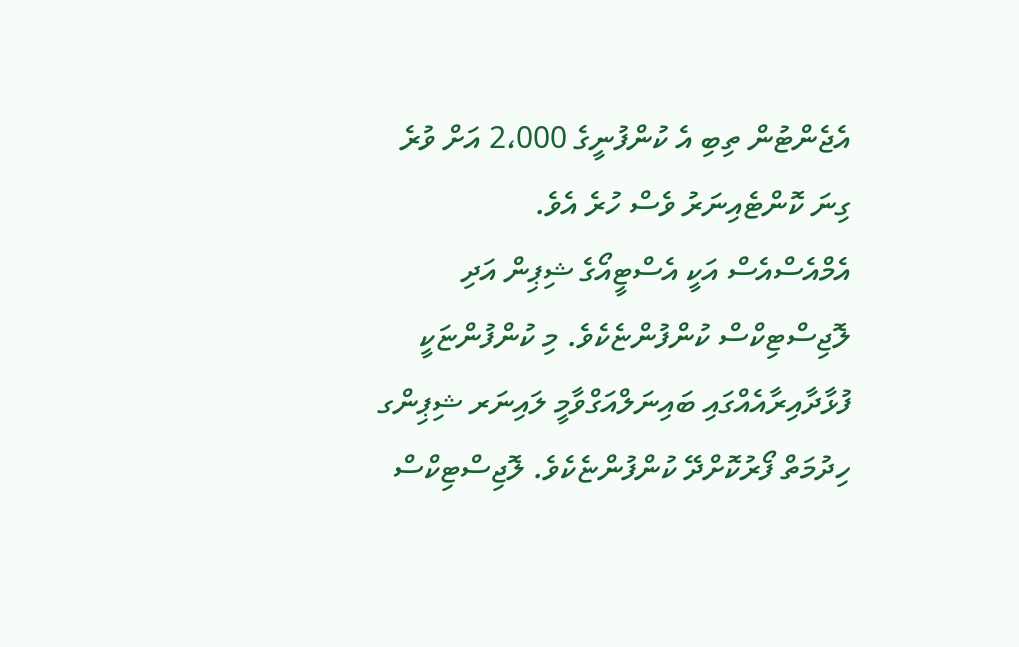އެޖެންޓުން ތިބި އެ ކުންފުނީގެ 2،000 އަށް ވުރެ ގިނަ ކޮންޓެއިނަރު ވެސް ހުރެ އެވެ.
އެމްއެސްއެސް އަކީ އެސްޓީއޯގެ ޝިޕިން އަދި ލޮޖިސްޓިކްސް ކުންފުންޏެކެވެ. މި ކުންފުންޏަކީ ފުޅާދާއިރާއެއްގައި ބައިނަލްއަގްވާމީ ލައިނަރ ޝިޕިންގ ހިދުމަތް ފޯރުކޮށްދޭ ކުންފުންޏެކެވެ. ލޮޖިސްޓިކްސް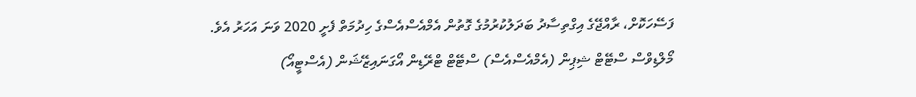ފަސޭހަކޮށް، ރާއްޖޭގެ އިގްތިސާދު ބަދަލުކުރުމުގެ ގޮތުން އެމްއެސްއެސްގެ ހިދުމަތް ފެށީ 2020 ވަނަ އަހަރު އެވެ.
މޯލްޑިވްސް ސްޓޭޓް ޝިޕިން (އެމްއެސްއެސް) ސްޓޭޓް ޓްރޭޑިން އޯގަނައިޒޭޝަން (އެސްޓީއޯ)